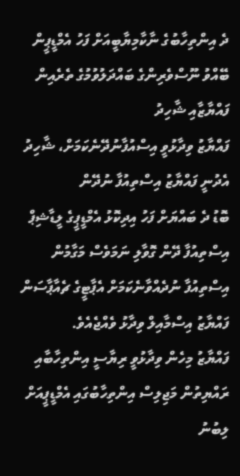ދެ އިންތިހާބުގެ ނާކާމިޔާބީއަށް ފަހު އެމްޑީޕީން ބޭއްވު ނޫސްވެރިންގެ ބައްދަލުވުމުގެ ތެރެއިން ފައްޔާޒާއި ޝާހިދު
ފައްޔާޒު ވިދާޅުވީ އިސްއުފާނުދޭނެކަމަށް، ޝާހިދު އެދުނީ ފައްޔާޒު އިސްތިއުފާ ނުދޭން
ބޮޑު ދެ ބައްޔަށް ފަހު އިދިކޮޅު އެމްޑީޕީގެ ލީޑާޝިޕް އިސްތިއުފާ ދޭން ގޮވާލި ނަމަވެސް މަގާމުން އިސްތިއުފާ ނުދެއްވާނެކަމަށް އެޕާޓީގެ ޗެއާޕާސަން ފައްޔާޒު އިސްމާއިލް ވިދާޅު ވެއްޖެއެވެ.
ފައްޔާޒު މިހެން ވިދާޅުވީ ރިޔާސީ އިންތިހާބާއި ރައްޔިތުން މަޖިލިސް އިންތިހާބުގައި އެމްޑީޕީއަށް ލިބުނު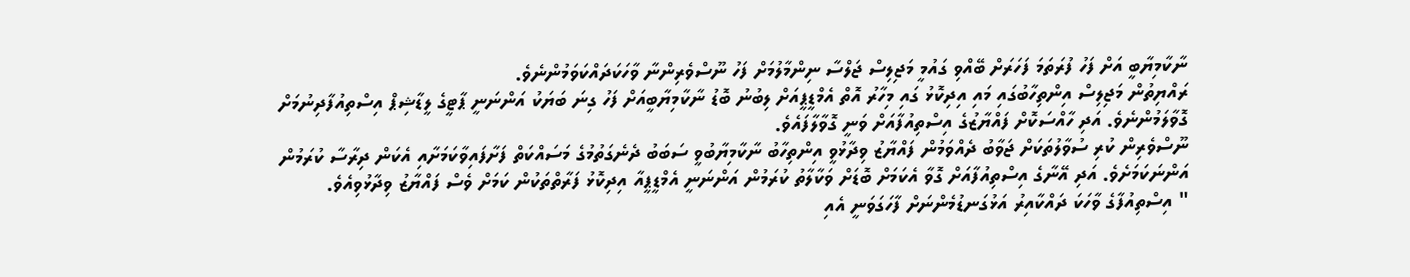ނާކާމިޔާބީ އަށް ފަހު ފުރަތަމަ ފަހަރަށް ބޭއްވި ގައުމީ މަޖިލިސް ޖަލްސާ ނިންމާލުމަށް ފަހު ނޫސްވެރިންނާ ވާހަކަދައްކަވަމުންނެވެ.
ރައްޔިތުން މަޖިލިސް އިންތިހާބުގައި މައި އިދިކޮޅު ގައި މިހާރު އޮތް އެމްޑީޕީއަށް ލިބުނު ބޮޑު ނާކާމިޔާބީއަށް ފަހު ގިނަ ބަޔަކު އަންނަނީ ޕާޓީގެ ލީޑާޝިޕް އިސްތިއުފާދިނުމަށް ގޮވާލަމުންނެވެ. އަދި ހާއްސަކޮށް ފައްޔާޒުގެ އިސްތިއުފާއަށް ވަނީ ގޮވާލާފައެވެ.
ނޫސްވެރިން ކުރި ސުވާލުތަކަށް ޖަވާބު ދެއްވަމުން ފައްޔާޒު ވިދާޅުވީ އިންތިހާބު ނާކާމިޔާބުވީ ސަބަބު ދެނެގަތުމުގެ މަސައްކަތް ފަށާފައިވާކަމަށާއި އެކަން ދިރާސާ ކުރަމުން އަންނަކަމަށެވެ. އަދި އޭނާގެ އިސްތިއުފާއަށް ގޮވާ އެކަމަށް ބޮޑަށް ވަކާލާތު ކުރަމުން އަންނަނީ އެމްޑީޕީއާ އިދިކޮޅު ފަރާތްތަކުން ކަމަށް ވެސް ފައްޔާޒު ވިދާޅުވިއެވެ.
" އިސްތިއުފާގެ ވާހަކަ ދައްކާއިރު އަޅުގަނޑުމެންނަށް ފާހަގަވަނީ އެއި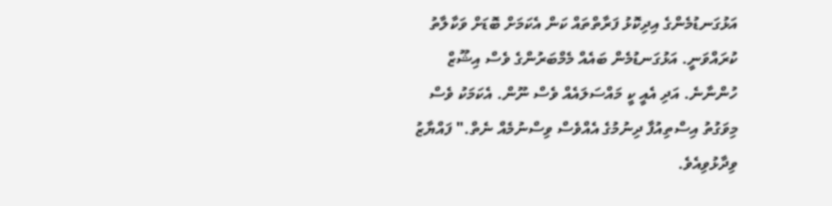އަޅުގަނޑުމެންގެ އިދިކޮޅު ފަރާތްތައް ކަން އެކަމަށް ބޮޑަށް ވަކާލާތު ކުރައްވަނީ. އަޅުގަނޑުމެން ބައެއް މެމްބަރުންގެ ވެސް އިޝޫޒް ހުންނާނެ. އަދި އެއީ ކީ މައްސަލައެއް ވެސް ނޫން. އެކަމަކު ވެސް މިވަގުތު އިސްތިއުފާ ދިނުމުގެ އެއްވެސް ވިސްނުމެއް ނެތް." ފައްޔާޒު ވިދާޅުވިއެވެ.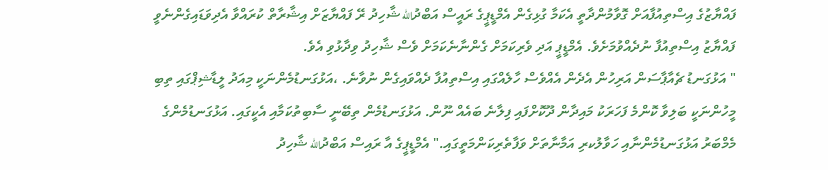ފައްޔާޒުގެ އިސްތިއުފާއަށް ގޮވާމުންދާތީ އެކަމާ ގުޅިގެން އެމްޑީޕީގެ ރައީސް އަބްދުالله ޝާހިދު ރޭ ފައްޔާޒަށް އިޝާރާތް ކުރައްވާ އެދިވަޑައިގެންނެވީ ފައްޔާޒު އިސްތިއުފާ ނުދެއްވުމަށެވެ. އެމްޑީޕީ އަދި ވެރިކަމަށް ގެންނާނެކަމަށް ވެސް ޝާހިދު ވިދާޅުވި އެވެ.
" އަޅުގަނޑު ޗެއާޕާސަން އަރިހުން އެދެން އެއްވެސް ހާލެއްގައި އިސްތިއުފާ ދެއްވައިގެން ނުވާނެ. ،އަޅުގަނޑުމެންނަކީ މިއަދު ލީޑާޝިޕްގައި ތިބި މީހުންނަކީ ބަލިވާ ކޮންމެ ފަހަރަކު މައިދާން ދޫކޮށްފައި ފިލާނެ ބައެއް ނޫން. އަޅުގަނޑުމެން ތިބޭނީ ސާބިތުކަމާއި އެކީގައި. އަޅުގަނޑުމެންގެ މެމްބަރު އަޅުގަނޑުމެންނާއި ހަވާލުކރި އަމާނާތަށް ވަފާތެރިކަންމަތީގައި." އެމްޑީޕީގެ އާ ރައިސް އަބްދުالله ޝާހިދު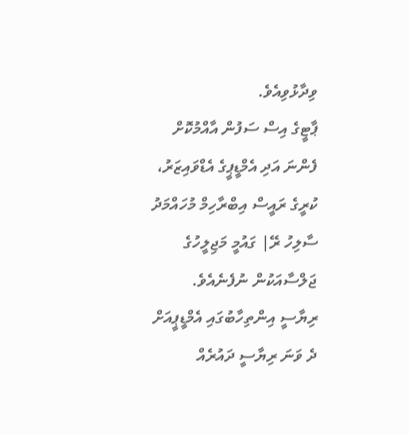ވިދާޅުވިއެވެ.
ޕާޓީގެ އިސް ސަފުން އާއްމުކޮށް ފެންނަ އަދި އެމްޑީޕީގެ އެޑްވައިޒަރު، ކުރީގެ ރައީސް އިބްރާހިމް މުހައްމަދު ސާލިހު ރޭ| ގައުމީ މަޖިލީހުގެ ޖަލްސާއަކުން ނުފެނެއެވެ.
ރިޔާސީ އިންތިހާބުގައި އެމްޑީޕީއަށް ދެ ވަނަ ރިޔާސީ ދައުރެއް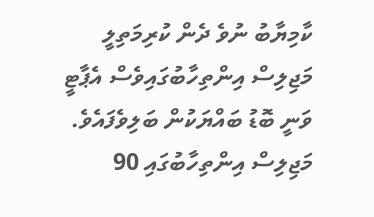ކާމިޔާބު ނުވެ ދެން ކުރިމަތިލީ މަޖިލިސް އިންތިހާބުގައިވެސް އެޕާޓީ ވަނީ ބޮޑު ބައްޔަކުން ބަލިވެފައެވެ. މަޖިލިސް އިންތިހާބުގައި 90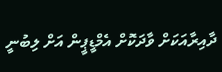ދާއިރާއަކަށް ވާދަކޮށް އެމްޑީޕީން އަށް ލިބުނީ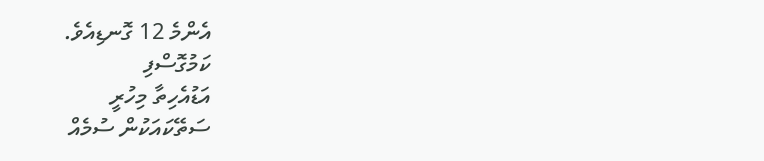އެންމެ 12 ގޮނޑިއެވެ.
ކަމުގޮސްފި
އަޑުއެހިތާ މިހުރީ
ސަތޭކައަކުން ސުމެއް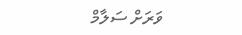ވަރަށް ސަލާމް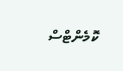ކޮމެންޓްސް